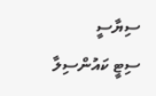ސިޔާސީ
ސިޓީ ކައުންސިލާ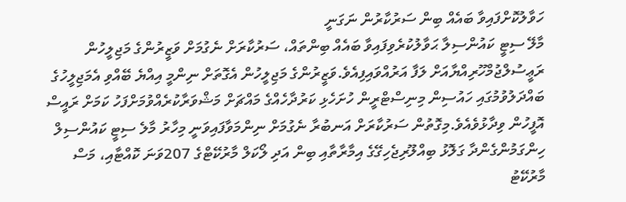ހަވާލުކޮށްފައިވާ ބައެއް ބިން ސަރުކާރުން ނަގަނީ
މާލޭ ސިޓީ ކައުންސިލާ ޙަވާލުކުރެވިފައިވާ ބައެއް ބިންތައް، ސަރުކާރަށް ނެގުމަށް ވަޒީރުންގެ މަޖިލީހުން ރަޢީސުލްޖުމްހޫރިއްޔާއަށް ލަފާ އަރުއްވައިފިއެވެ.ވަޒީރުންގެ މަޖިލީހުން އެގޮތަށް ނިންމީ އިއްޔެ ބޭއްވި އެމަޖިލީހުގެ ބައްދަލުވުމުގައި ހައުސިން މިނިސްޓްރީން ހުށަހެޅި ކަރުދާހެއްގެ މައްޗަށް މަޝްވަރާކުރެއްވުމަށްފަހު ކަމަށް ރައީސް އޮފީހުން ވިދާޅުވެއެވެ.މިގޮތުން ސަރުކާރަށް އަނބުރާ ނެގުމަށް ނިންމަވާފައިވަނީ މިހާރު މާލެ ސިޓީ ކައުންސިލް ހިންގަމުންގެންދާ ގަލޮޅު ބިއްލޫރިޖެހިގޭގެ އިމާރާތާއި ބިން އަދި ލޯކަލް މާރުކޭޓްގެ 207ވަނަ ކޮއްޓާއި، މަސް މާރުކޭޓު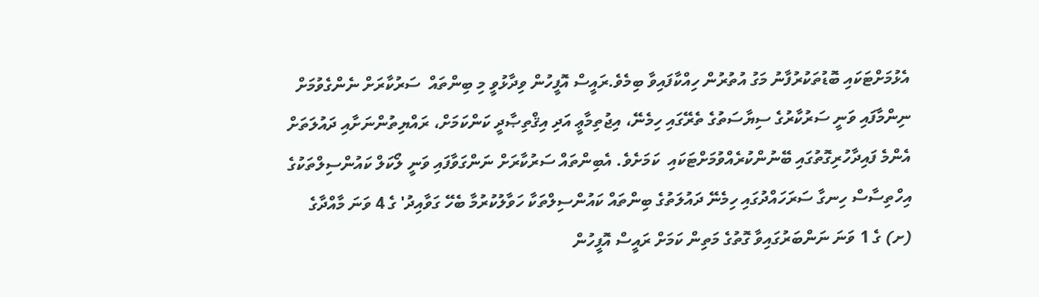އެޅުމަށްޓަކައި ބޮޑުތަކުރުފާނު މަގު އުތުރުން ހިއްކާފައިވާ ބިމެވެ.ރައީސް އޮފީހުން ވިދާޅުވީ މި ބިންތައް  ސަރުކާރަށް ނެންގެވުމަށް ނިންމާފައި ވަނީ ސަރުކާރުގެ ސިޔާސަތުގެ ތެރޭގައި ހިމެނޭ، އިޖުތިމާޢީ އަދި އިޤްތިޞާދީ ކަންކަމަށް، ރައްޔިތުންނަށާއި ދައުލަތަށް އެންމެ ފައިދާހުރިގޮތުގައި ބޭނުންކުރެއްވުމަށްޓަކައި  ކަމަށެވެ. އެބިންތައް ސަރުކާރަށް ނަންގަވާފައި ވަނީ ލޯކަލް ކައުންސިލްތަކުގެ އިހްތިސާސް ހިނގާ ސަރަހައްދުގައި ހިމެނޭ ދައުލަތުގެ ބިންތައް ކައުންސިލްތަކާ ހަވާލުކުރުމާ ބެހޭ ގަވާއިދު' ގެ 4 ވަނަ މާއްދާގެ (ށ) ގެ 1 ވަނަ ނަންބަރުގައިވާ ގޮތުގެ މަތިން ކަމަށް ރައީސް އޮފީހުން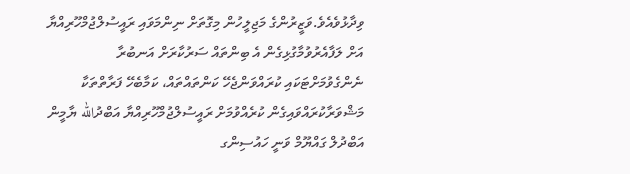ވިދާޅުވެއެވެ.ވަޒީރުންގެ މަޖިލީހުން މިގޮތަށް ނިންމަވައި ރައީސުލްޖުމްހޫރިއްޔާ އަށް ލަފާއެރުވުމާގުޅިގެން އެ ބިންތައް ސަރުކާރަށް އަނބުރާ ނެންގެވުމަށްޓަކައި ކުރައްވަންޖެހޭ ކަންތައްތައް، ކަމާބެހޭ ފަރާތްތަކާ މަޝްވަރާކުރައްވައިގެން ކުރެއްވުމަށް ރައީސުލްޖުމްހޫރިއްޔާ އަބްދުالله ޔާމީން އަބްދުލް ގައްޔޫމް ވަނީ ހައުސިންގ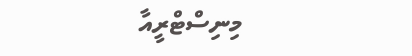މިނިސްޓްރީއާ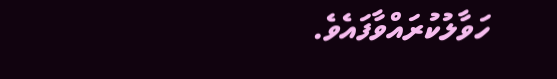ހަވާލުކުރައްވާފައެވެ.